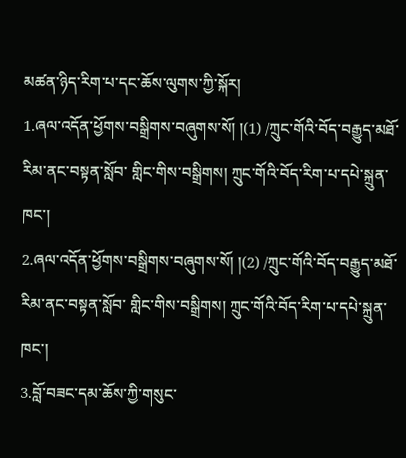མཚན་ཉིད་རིག་པ་དང་ཆོས་ལུགས་ཀྱི་སྐོར།
1.ཞལ་འདོན་ཕྱོགས་བསྒྲིགས་བཞུགས་སོ། །(1) /ཀྲུང་གོའི་བོད་བརྒྱུད་མཐོ་རིམ་ནང་བསྟན་སློབ་ གླིང་གིས་བསྒྲིགས། ཀྲུང་གོའི་བོད་རིག་པ་དཔེ་སྐྲུན་ཁང་།
2.ཞལ་འདོན་ཕྱོགས་བསྒྲིགས་བཞུགས་སོ། །(2) /ཀྲུང་གོའི་བོད་བརྒྱུད་མཐོ་རིམ་ནང་བསྟན་སློབ་ གླིང་གིས་བསྒྲིགས། ཀྲུང་གོའི་བོད་རིག་པ་དཔེ་སྐྲུན་ཁང་།
3.བློ་བཟང་དམ་ཆོས་ཀྱི་གསུང་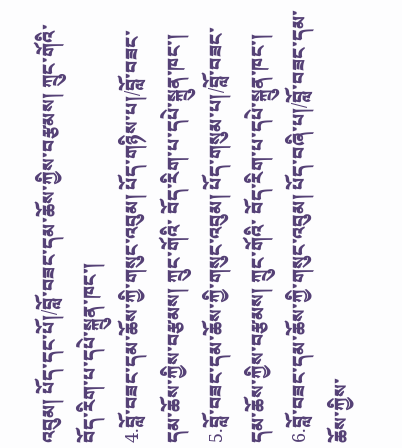འབུམ། པོད་དང་པོ།/བློ་བཟང་དམ་ཆོས་ཀྱིས་བརྩམས། ཀྲུང་གོའི་ བོད་རིག་པ་དཔེ་སྐྲུན་ཁང་།
4.བློ་བཟང་དམ་ཆོས་ཀྱི་གསུང་འབུམ། པོད་གཉིས་པ།/བློ་བཟང་དམ་ཆོས་ཀྱིས་བརྩམས། ཀྲུང་གོའི་ བོད་རིག་པ་དཔེ་སྐྲུན་ཁང་།
5.བློ་བཟང་དམ་ཆོས་ཀྱི་གསུང་འབུམ། པོད་གསུམ་པ།/བློ་བཟང་དམ་ཆོས་ཀྱིས་བརྩམས། ཀྲུང་གོའི་ བོད་རིག་པ་དཔེ་སྐྲུན་ཁང་།
6.བློ་བཟང་དམ་ཆོས་ཀྱི་གསུང་འབུམ། པོད་བཞི་པ།/བློ་བཟང་དམ་ཆོས་ཀྱིས་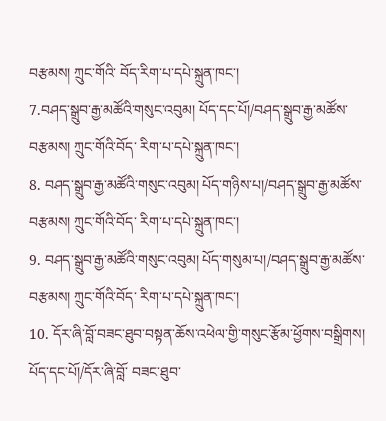བརྩམས། ཀྲུང་གོའི་ བོད་རིག་པ་དཔེ་སྐྲུན་ཁང་།
7.བཤད་སྒྲུབ་རྒྱ་མཚོའི་གསུང་འབུམ། པོད་དང་པོ།/བཤད་སྒྲུབ་རྒྱ་མཚོས་བརྩམས། ཀྲུང་གོའི་བོད་ རིག་པ་དཔེ་སྐྲུན་ཁང་།
8. བཤད་སྒྲུབ་རྒྱ་མཚོའི་གསུང་འབུམ། པོད་གཉིས་པ།/བཤད་སྒྲུབ་རྒྱ་མཚོས་བརྩམས། ཀྲུང་གོའི་བོད་ རིག་པ་དཔེ་སྐྲུན་ཁང་།
9. བཤད་སྒྲུབ་རྒྱ་མཚོའི་གསུང་འབུམ། པོད་གསུམ་པ།/བཤད་སྒྲུབ་རྒྱ་མཚོས་བརྩམས། ཀྲུང་གོའི་བོད་ རིག་པ་དཔེ་སྐྲུན་ཁང་།
10. དོར་ཞི་བློ་བཟང་ཐུབ་བསྟན་ཆོས་འཕེལ་གྱི་གསུང་རྩོམ་ཕྱོགས་བསྒྲིགས། པོད་དང་པོ།/དོར་ཞི་བློ་ བཟང་ཐུབ་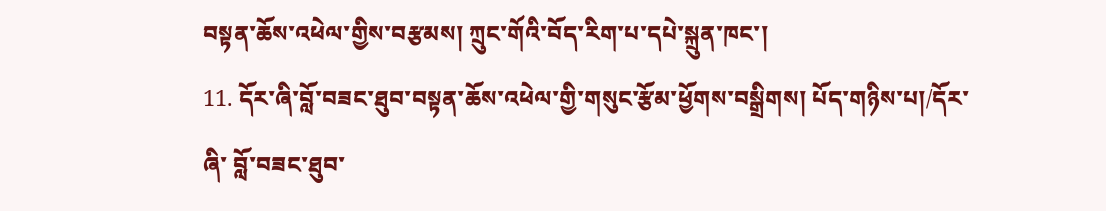བསྟན་ཆོས་འཕེལ་གྱིས་བརྩམས། ཀྲུང་གོའི་བོད་རིག་པ་དཔེ་སྐྲུན་ཁང་།
11. དོར་ཞི་བློ་བཟང་ཐུབ་བསྟན་ཆོས་འཕེལ་གྱི་གསུང་རྩོམ་ཕྱོགས་བསྒྲིགས། པོད་གཉིས་པ།/དོར་ཞི་ བློ་བཟང་ཐུབ་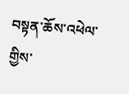བསྟན་ཆོས་འཕེལ་གྱིས་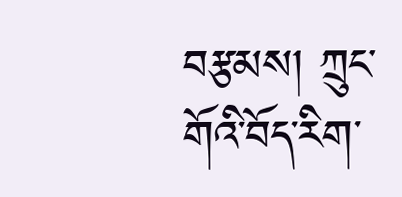བརྩམས། ཀྲུང་གོའི་བོད་རིག་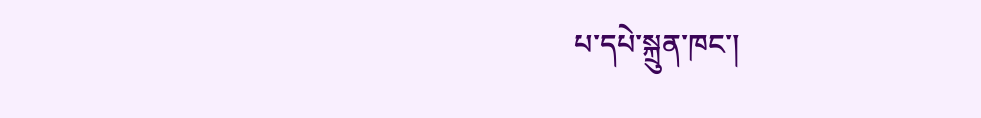པ་དཔེ་སྐྲུན་ཁང་།